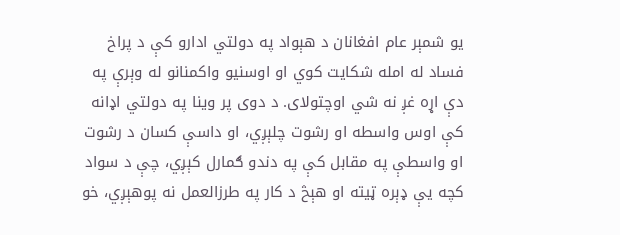یو شمېر عام افغانان د هېواد په دولتي ادارو کې د پراخ فساد له امله شکايت کوي او اوسنيو واکمنانو له وېرې په دې اړه غږ نه شي اوچتولای. د دوی پر وينا په دولتي اډانه کې اوس واسطه او رشوت چلېږي، او داسې کسان د رشوت او واسطې په مقابل کې په دندو ګمارل کېږي، چې د سواد کچه يې ډېره ټيته او هېڅ د کار په طرزالعمل نه پوهېږي، خو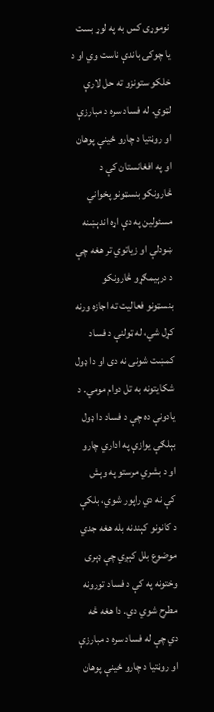نوموړی کس به په لوړ بست يا چوکۍ باندې ناست وي او د خلکو ستونزو ته حل لارې لټوي. له فساد سره د مبارزې او روڼتیا د چارو ځینې پوهان او په افغانستان کې د څارونکو بنسټونو پخواني مسئولین په دې اړه اندېښنه ښودلې او زياتوي تر هغه چې د درېیمګړو څارونکو بنسټونو فعالیت ته اجازه ورنه کړل شي، له ټولنې د فساد کمښت شونی نه دی او دا ډول شکایتونه به تل دوام مومي. د یادونې ده چې د فساد دا ډول بېلګې یوازې په اداري چارو او د بشري مرستو په وېش کې نه دي راپور شوي، بلکې د کانونو کېندنه بله هغه جدي موضوع بلل کېږي چې ډېری وختونه په کې د فساد تورونه مطرح شوي دي. دا هغه څه دي چې له فساد سره د مبارزې او روڼتیا د چارو ځینې پوهان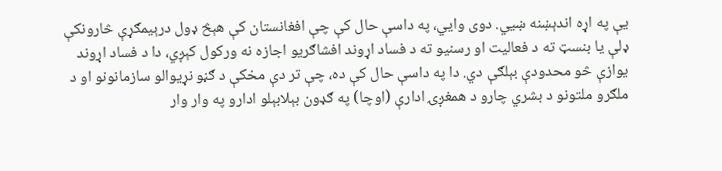یې په اړه اندېښنه ښيي. دوی وایي، په داسې حال کې چې افغانستان کې هېڅ ډول درېیمګړې څارونکې ډلې یا بنسټ ته د فعالیت او رسنیو ته د فساد اړوند افشاګریو اجازه نه ورکول کېږي، دا د فساد اړوند یوازې څو محدودې بېلګې دي. دا په داسې حال کې ده، چې تر دې مخکې د ګڼو نړیوالو سازمانونو او د ملګرو ملتونو د بشري چارو د همغږۍ ادارې (اوچا) په ګډون بېلابېلو ادارو په وار وار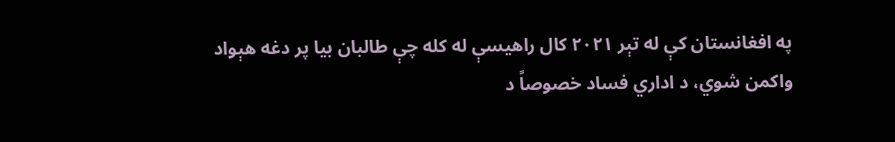په افغانستان کې له تېر ۲۰۲۱ کال راهیسې له کله چې طالبان بیا پر دغه هېواد واکمن شوي، د اداري فساد خصوصاً د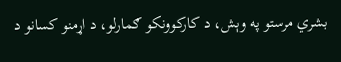بشري مرستو په وېش، د کارکوونکو ګمارلو، د اړمنو کسانو د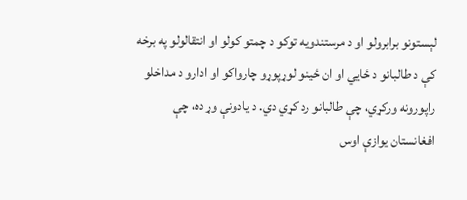لېستونو برابرولو او د مرستندویه توکو د چمتو کولو او انتقالولو په برخه کې د طالبانو د ځایي او ان ځینو لوړپوړو چارواکو او ادارو د مداخلو راپورونه ورکړي، چې طالبانو رد کړي دي. د یادونې وړ ده، چې افغانستان یوازې اوس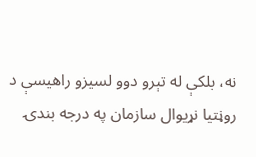نه، بلکې له تېرو دوو لسیزو راهیسې د روڼتیا نړیوال سازمان په درجه بندۍ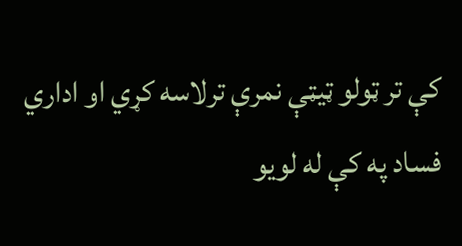کې تر ټولو ټیټې نمرې ترلاسه کړي او اداري فساد په کې له لویو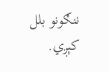ننګونو بلل کېږي.